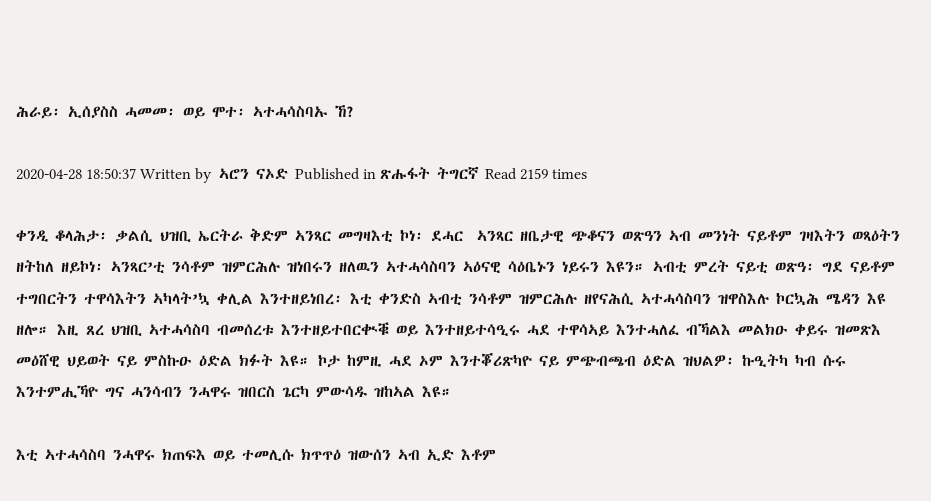ሕራይ፡ ኢሰያስስ ሓመመ፡ ወይ ሞተ፡ ኣተሓሳስባኡ ኸ?

2020-04-28 18:50:37 Written by  ኣሮን ናኦድ Published in ጽሑፋት ትግርኛ Read 2159 times

ቀንዲ ቆላሕታ፡ ቃልሲ ህዝቢ ኤርትራ ቅድም ኣንጻር መግዛእቲ ኮነ፡ ደሓር  ኣንጻር ዘቤታዊ ጭቆናን ወጽዓን ኣብ መንነት ናይቶም ገዛእትን ወጻዕትን ዘትከለ ዘይኮነ፡ ኣንጻር’ቲ ንሳቶም ዝምርሕሉ ዝነበሩን ዘለዉን ኣተሓሳስባን ኣዕናዊ ሳዕቤኑን ነይሩን እዩን። ኣብቲ ምረት ናይቲ ወጽዓ፡ ግደ ናይቶም ተግበርትን ተዋሳእትን ኣካላት’ኳ ቀሊል እንተዘይነበረ፡ እቲ ቀንድስ ኣብቲ ንሳቶም ዝምርሕሉ ዘየናሕሲ ኣተሓሳስባን ዝዋስእሉ ኮርኳሕ ሜዳን እዩ ዘሎ። እዚ ጸረ ህዝቢ ኣተሓሳስባ ብመሰረቱ እንተዘይተበርቊቑ ወይ እንተዘይተሳዒሩ ሓደ ተዋሳኣይ እንተሓለፈ ብኻልእ መልክዑ ቀይሩ ዝመጽእ መዕሸዊ ህይወት ናይ ምስኩዑ ዕድል ክፉት እዩ። ኮታ ከምዚ ሓደ ኦም እንተቖሪጽካዮ ናይ ምጭብጫብ ዕድል ዝህልዎ፡ ኩዒትካ ካብ ሱሩ እንተምሒኻዮ ግና ሓንሳብን ንሓዋሩ ዝበርስ ጌርካ ምውሳዱ ዝከኣል እዩ።

እቲ ኣተሓሳስባ ንሓዋሩ ክጠፍእ ወይ ተመሊሱ ክጥጥዕ ዝውሰን ኣብ ኢድ እቶም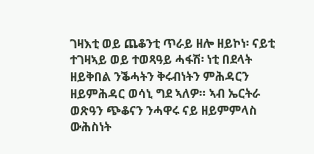ገዛእቲ ወይ ጨቆንቲ ጥራይ ዘሎ ዘይኮነ፡ ናይቲ ተገዛኣይ ወይ ተወጻዓይ ሓፋሽ፡ ነቲ በደላት ዘይቅበል ንቕሓትን ቅሩብነትን ምሕዳርን ዘይምሕዳር ወሳኒ ግደ ኣለዎ። ኣብ ኤርትራ ወጽዓን ጭቆናን ንሓዋሩ ናይ ዘይምምላስ ውሕስነት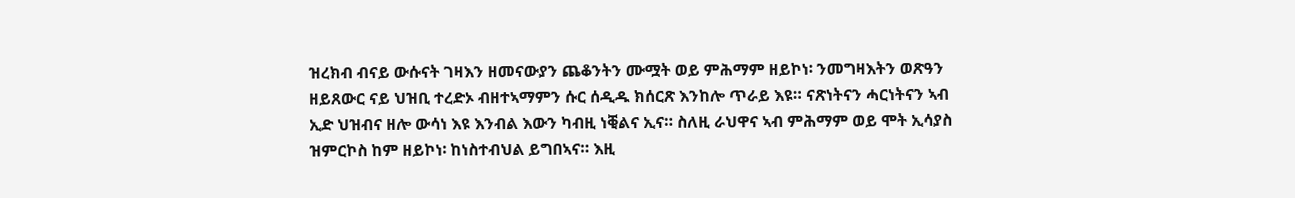ዝረክብ ብናይ ውሱናት ገዛእን ዘመናውያን ጨቆንትን ሙሟት ወይ ምሕማም ዘይኮነ፡ ንመግዛእትን ወጽዓን ዘይጸውር ናይ ህዝቢ ተረድኦ ብዘተኣማምን ሱር ሰዲዱ ክሰርጽ እንከሎ ጥራይ እዩ። ናጽነትናን ሓርነትናን ኣብ ኢድ ህዝብና ዘሎ ውሳነ እዩ እንብል እውን ካብዚ ነቒልና ኢና። ስለዚ ራህዋና ኣብ ምሕማም ወይ ሞት ኢሳያስ ዝምርኮስ ከም ዘይኮነ፡ ከነስተብህል ይግበኣና። እዚ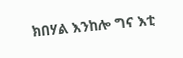ክበሃል እንከሎ ግና እቲ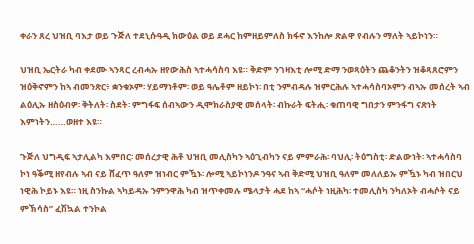ቀራን ጸረ ህዝቢ ባእታ ወይ ጉጅለ ተደኒሱዓዲ ክውዕል ወይ ደሓር ከምዘይምለስ ክፋኖ እንከሎ ጽልዋ የብሉን ማለት ኣይኮነን።

ህዝቢ ኤርትራ ካብ ቀደሙ ኣንጻር ረብሓኡ ዘየውሕስ ኣተሓሳስባ እዩ። ቅድም ንገዛእቲ ሎሚ ድማ ንወጻዕትን ጨቆንትን ዝቆጻጸሮምን ዝዕቅኖምን ከኣ ብመንጽር፥ ቋንቁኦም፡ ሃይማነቶም፡ ወይ ዓሌቶም ዘይኮነ፡ በቲ ንምብዳሉ ዝምርሕሉ ኣተሓሳስባኦምን ብኣኡ መሰረት ኣብ ልዕሊኡ ዘስዕብዎ፡ ቅትለት፡ ስደት፡ ምግፋፍ ሰብኣውን ዲሞክራስያዊ መሰላት፡ ብኩራት ፍትሒ፡ ቁጠባዊ ግበታን ምንፋግ ናጽነት እምነትን……ወዘተ እዩ።

ጉጅለ ህግዲፍ ኣታሊልካ እምበር፡ መሰረታዊ ሕቶ ህዝቢ መሊስካን ኣዕጊብካን ናይ ምምራሕ፡ ባህሊ፡ ትዕግስቲ፡ ድልውነት፡ ኣተሓሳስባ ኮነ ዓቕሚ ዘየብሉ ኣብ ናይ ሸፈጥ ዓለም ዝነብር ምዃኑ፡ ሎሚ ኣይኮነንዶ ንዓና ኣብ ቅድሚ ህዝቢ ዓለም መለለይኡ ምዃኑ ካብ ዝበርህ ነዊሕ ኮይኑ እዩ። ነዚ ስንኩል ኣካይዳኡ ንምንዋሕ ካብ ዝጥቀመሉ ሜላታት ሓደ ከኣ “ሓሶት ነዚሕካ፡ ተመሊስካ ንካለኦት ብሓሶት ናይ ምኽሳስ” ፈሽኳል ተንኮል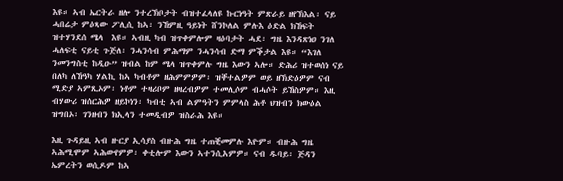እዩ። ኣብ ኤርትራ ዘሎ ንተረኽቦታት ብዝተፈላለዩ ኩርነዓት ምጽራይ ዘየኽእል፡ ናይ ሓበሬታ ምዕጻው ፖሊሲ ከኣ፡ ንኸምዚ ዓይነት ሸንኮለል ምሉእ ዕድል ክኸፍት ዝተሃንደሰ ሜላ  እዩ። ኣብዚ ካብ ዝጥቀምሎም ዛዕባታት ሓደ፡ ግዜ እንዳጽነዐ ንገለ ሓለፍቲ ናይቲ ጉጅለ፡ ንሓንሳብ ምሕማም ንሓንሳብ ድማ ምቕታል እዩ። “እገለ ንመንግስቲ ከዲዑ” ዝብል ከም ሜላ ዝጥቀምሉ ግዜ እውን ኣሎ። ድሕሪ ዝተወሰነ ናይ በለካ ለኸዓካ ሃልኪ ከኣ ካብቶም ዘሕምምዎም፡ ዝቐተልዎም ወይ ዘኽድዕዎም ናብ ሚድያ ኣምጺኦም፡ ነቶም ተዛሪቦም ዘዛረብዎም ተመሊሶም ብሓሶት ይኸስዎም። እዚ ብሃውሪ ዝሰርሕዎ ዘይኮነን፡ ካብቲ ኣብ ልምዓትን ምምላስ ሕቶ ህዝብን ክውዕል ዝግበኦ፡ ገንዘብን ክኢላን ተመዲብዎ ዝስራሕ እዩ።

እዚ ጉዳይዚ ኣብ ዙርያ ኢሳያስ ብዙሕ ግዜ ተጠቒመምሉ እዮም። ብዙሕ ግዜ ኣሕሚሞም ኣሕውየምዎ፡ ቀቲሎም እውን ኣተንሲአምዎ። ናብ ዱባይ፡ ጅዳን ኤምረትን ወሲዶም ከኣ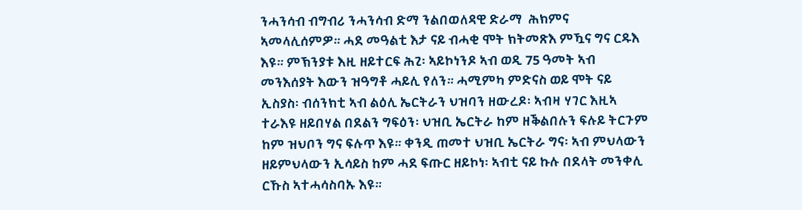ንሓንሳብ ብግብሪ ንሓንሳብ ድማ ንልበወለዳዊ ድራማ  ሕክምና ኣመላሊሰምዎ። ሓደ መዓልቲ እታ ናይ ብሓቂ ሞት ክትመጽእ ምዃና ግና ርዱእ እዩ። ምኽንያቱ እዚ ዘይተርፍ ሕጊ፡ ኣይኮነንዶ ኣብ ወዲ 75 ዓመት ኣብ መንእሰያት እውን ዝዓግቶ ሓይሊ የለን። ሓሚምካ ምድናስ ወይ ሞት ናይ ኢስያስ፡ ብሰንክቲ ኣብ ልዕሊ ኤርትራን ህዝባን ዘውረዶ፡ ኣብዛ ሃገር እዚኣ ተራእዩ ዘይበሃል በደልን ግፍዕን፡ ህዝቢ ኤርትራ ከም ዘቕልበሉን ፍሉይ ትርጉም ከም ዝህቦን ግና ፍሉጥ እዩ። ቀንዲ ጠመተ ህዝቢ ኤርትራ ግና፡ ኣብ ምህላውን ዘይምህላውን ኢሳይስ ከም ሓደ ፍጡር ዘይኮነ፡ ኣብቲ ናይ ኩሉ በደላት መንቀሊ ርኹስ ኣተሓሳስባኡ እዩ።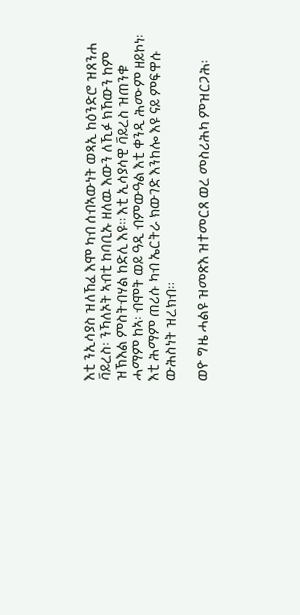እቲ ንኢሳያስ ዝለኸፈ እሞ ካብ ሰብኣውነት ወጻኢ ከዕንድሮ ዝጸንሐ ቫይረስ፡ ንኻለኦት ኣብቲ ከባቢኡ ዘለዉ እውን ለኺፉ ክኸውን ከም ዝኽእል ምስትብሃል ከድሊ እዩ። እቲ ኢሳያሳዊ ቫይረስ ዝጠንቁ ሓማም ከኣ፡ ብሞት ወይ ዓዲ ብምውዓል እቲ ቀንዲ ሕሙም ዘይኮነ፡ እቲ ሕማም ጠሪሱ ካብ ኤርትራ ክውገድ እንከሎ እዩ ናይ ምፍዋሱ ውሕስነት ዝረክብ።

ወዮ ግዜ ሓልዩ ዝመጽእ ዝተመርጸ ወረ መስሪሕካ ምዝርጋሕ፡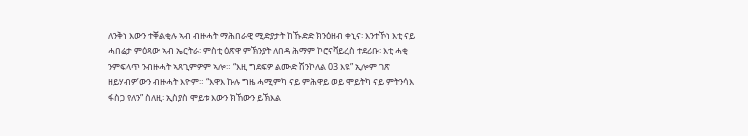ለንቅነ እውን ተቐልቂሉ ኣብ ብዙሓት ማሕበራዊ ሚድያታት ከኹድድ ክንዕዘብ ቀኒና፡ እንተኾነ እቲ ናይ ሓበሬታ ምዕጻው ኣብ ኤርትራ፡ ምስቲ ዕጽዋ ምኽንያት ለበዳ ሕማም ኮሮናቫይረስ ተደሪቡ፡ እቲ ሓቂ ንምፍላጥ ንብዙሓት ኣጸጊምዎም ኣሎ። “እዚ ግደፍዎ ልሙድ ሽንኮለል 03 እዩ” ኢሎም ገጽ ዘይሃብዎ’ውን ብዙሓት እዮም። “እዋእ ኩሉ ግዜ ሓሚምካ ናይ ምሕዋይ ወይ ሞይትካ ናይ ምትንሳእ ፋስጋ የለን” ስለዚ፡ ኢስያስ ሞይቱ እውን ክኸውን ይኽእል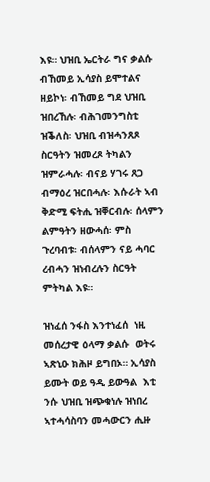እዩ። ህዝቢ ኤርትራ ግና ቃልሱ ብኸመይ ኢሳያስ ይሞተልና ዘይኮነ፡ ብኸመይ ግደ ህዝቢ ዝበረኸሉ፡ ብሕገመንግስቲ ዝቕለስ፡ ህዝቢ ብዝሓንጸጾ ስርዓትን ዝመረጾ ትካልን ዝምራሓሉ፡ ብናይ ሃገሩ ጸጋ ብማዕረ ዝርበሓሉ፡ እሱራት ኣብ ቅድሚ ፍትሒ ዝቐርብሉ፡ ሰላምን ልምዓትን ዘውሓሰ፡ ምስ ጉረባብቱ፡ ብሰላምን ናይ ሓባር ረብሓን ዝነብረሉን ስርዓት ምትካል እዩ።

ዝነፈሰ ንፋስ እንተነፈሰ  ነዚ መሰረታዊ ዕላማ ቃልሱ  ወትሩ ኣጽኒዑ ክሕዞ ይግበኦ። ኢሳያስ ይሙት ወይ ዓዲ ይውዓል  እቲ ንሱ ህዝቢ ዝጭቁነሉ ዝነበረ ኣተሓሳስባን መሓውርን ሒዙ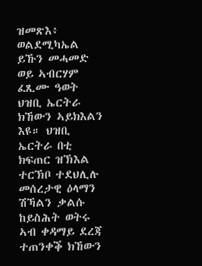ዝመጽእ፥ ወልደሚካኤል ይኹን መሓመድ ወይ ኣብርሃም ፈጺሙ ዓወት ህዝቢ ኤርትራ ክኸውን ኣይክእልን እዩ። ህዝቢ ኤርትራ በቲ ክፍጠር ዝኽእል ተርኽቦ ተደህሊሉ መሰረታዊ ዕላማን ሽኻልን ቃልሱ ከይስሕት ወትሩ ኣብ ቀዳማይ ደረጃ ተጠንቀቕ ክኸውን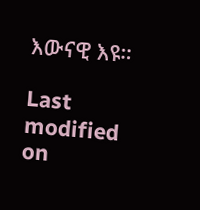እውናዊ እዩ።

Last modified on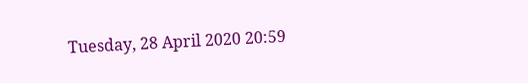Tuesday, 28 April 2020 20:59